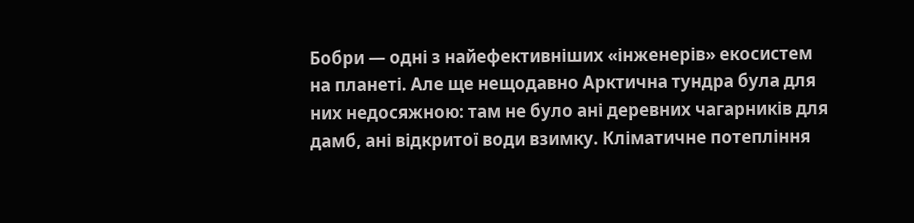Бобри — одні з найефективніших «інженерів» екосистем на планеті. Але ще нещодавно Арктична тундра була для них недосяжною: там не було ані деревних чагарників для дамб, ані відкритої води взимку. Кліматичне потепління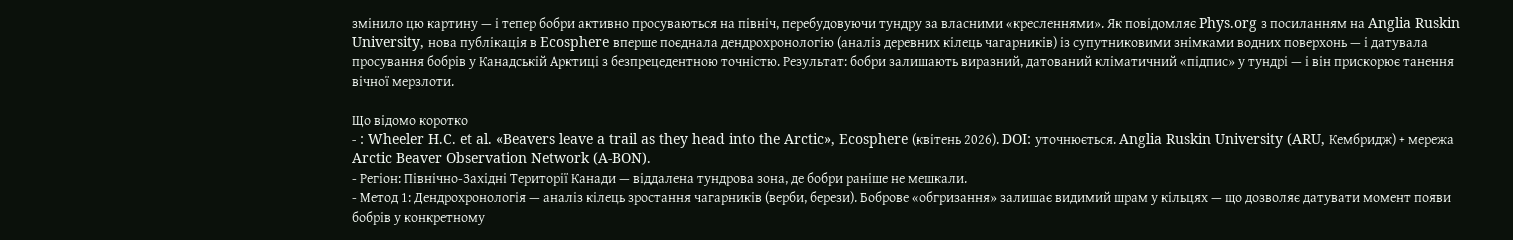змінило цю картину — і тепер бобри активно просуваються на північ, перебудовуючи тундру за власними «кресленнями». Як повідомляє Phys.org з посиланням на Anglia Ruskin University, нова публікація в Ecosphere вперше поєднала дендрохронологію (аналіз деревних кілець чагарників) із супутниковими знімками водних поверхонь — і датувала просування бобрів у Канадській Арктиці з безпрецедентною точністю. Результат: бобри залишають виразний, датований кліматичний «підпис» у тундрі — і він прискорює танення вічної мерзлоти.

Що відомо коротко
- : Wheeler H.C. et al. «Beavers leave a trail as they head into the Arctic», Ecosphere (квітень 2026). DOI: уточнюється. Anglia Ruskin University (ARU, Кембридж) + мережа Arctic Beaver Observation Network (A-BON).
- Регіон: Північно-Західні Території Канади — віддалена тундрова зона, де бобри раніше не мешкали.
- Метод 1: Дендрохронологія — аналіз кілець зростання чагарників (верби, берези). Боброве «обгризання» залишає видимий шрам у кільцях — що дозволяє датувати момент появи бобрів у конкретному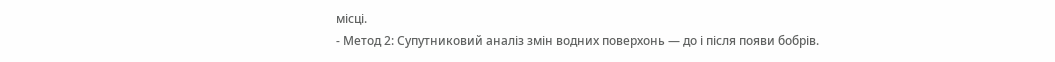місці.
- Метод 2: Супутниковий аналіз змін водних поверхонь — до і після появи бобрів.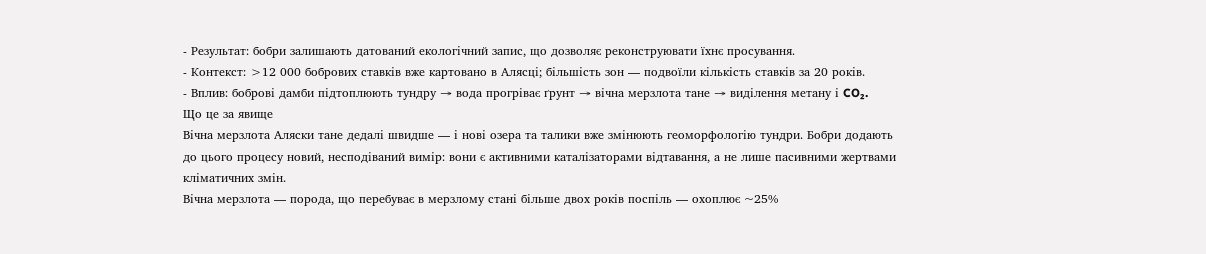- Результат: бобри залишають датований екологічний запис, що дозволяє реконструювати їхнє просування.
- Контекст: >12 000 бобрових ставків вже картовано в Алясці; більшість зон — подвоїли кількість ставків за 20 років.
- Вплив: боброві дамби підтоплюють тундру → вода прогріває ґрунт → вічна мерзлота тане → виділення метану і CO₂.
Що це за явище
Вічна мерзлота Аляски тане дедалі швидше — і нові озера та талики вже змінюють геоморфологію тундри. Бобри додають до цього процесу новий, несподіваний вимір: вони є активними каталізаторами відтавання, а не лише пасивними жертвами кліматичних змін.
Вічна мерзлота — порода, що перебуває в мерзлому стані більше двох років поспіль — охоплює ~25%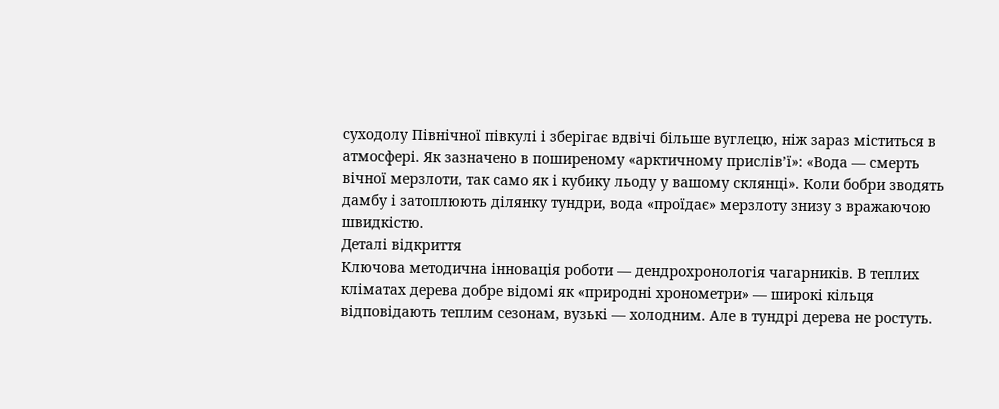суходолу Північної півкулі і зберігає вдвічі більше вуглецю, ніж зараз міститься в атмосфері. Як зазначено в поширеному «арктичному прислів’ї»: «Вода — смерть вічної мерзлоти, так само як і кубику льоду у вашому склянці». Коли бобри зводять дамбу і затоплюють ділянку тундри, вода «проїдає» мерзлоту знизу з вражаючою швидкістю.
Деталі відкриття
Ключова методична інновація роботи — дендрохронологія чагарників. В теплих кліматах дерева добре відомі як «природні хронометри» — широкі кільця відповідають теплим сезонам, вузькі — холодним. Але в тундрі дерева не ростуть.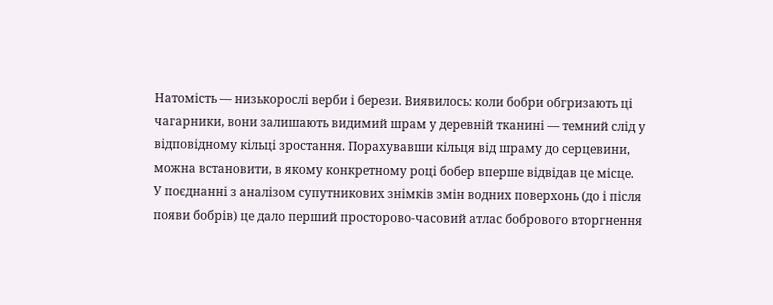Натомість — низькорослі верби і берези. Виявилось: коли бобри обгризають ці чагарники, вони залишають видимий шрам у деревній тканині — темний слід у відповідному кільці зростання. Порахувавши кільця від шраму до серцевини, можна встановити, в якому конкретному році бобер вперше відвідав це місце.
У поєднанні з аналізом супутникових знімків змін водних поверхонь (до і після появи бобрів) це дало перший просторово-часовий атлас бобрового вторгнення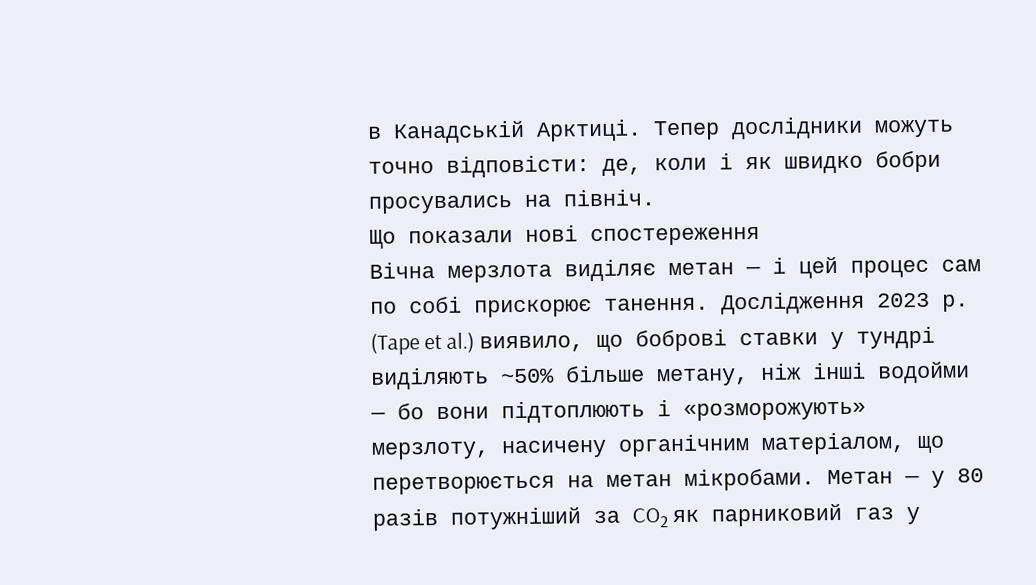в Канадській Арктиці. Тепер дослідники можуть точно відповісти: де, коли і як швидко бобри просувались на північ.
Що показали нові спостереження
Вічна мерзлота виділяє метан — і цей процес сам по собі прискорює танення. Дослідження 2023 р. (Tape et al.) виявило, що боброві ставки у тундрі виділяють ~50% більше метану, ніж інші водойми — бо вони підтоплюють і «розморожують» мерзлоту, насичену органічним матеріалом, що перетворюється на метан мікробами. Метан — у 80 разів потужніший за CO₂ як парниковий газ у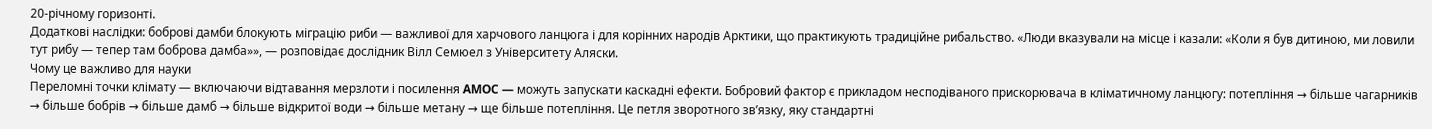20-річному горизонті.
Додаткові наслідки: боброві дамби блокують міграцію риби — важливої для харчового ланцюга і для корінних народів Арктики, що практикують традиційне рибальство. «Люди вказували на місце і казали: «Коли я був дитиною, ми ловили тут рибу — тепер там боброва дамба»», — розповідає дослідник Вілл Семюел з Університету Аляски.
Чому це важливо для науки
Переломні точки клімату — включаючи відтавання мерзлоти і посилення AMOC — можуть запускати каскадні ефекти. Бобровий фактор є прикладом несподіваного прискорювача в кліматичному ланцюгу: потепління → більше чагарників → більше бобрів → більше дамб → більше відкритої води → більше метану → ще більше потепління. Це петля зворотного зв’язку, яку стандартні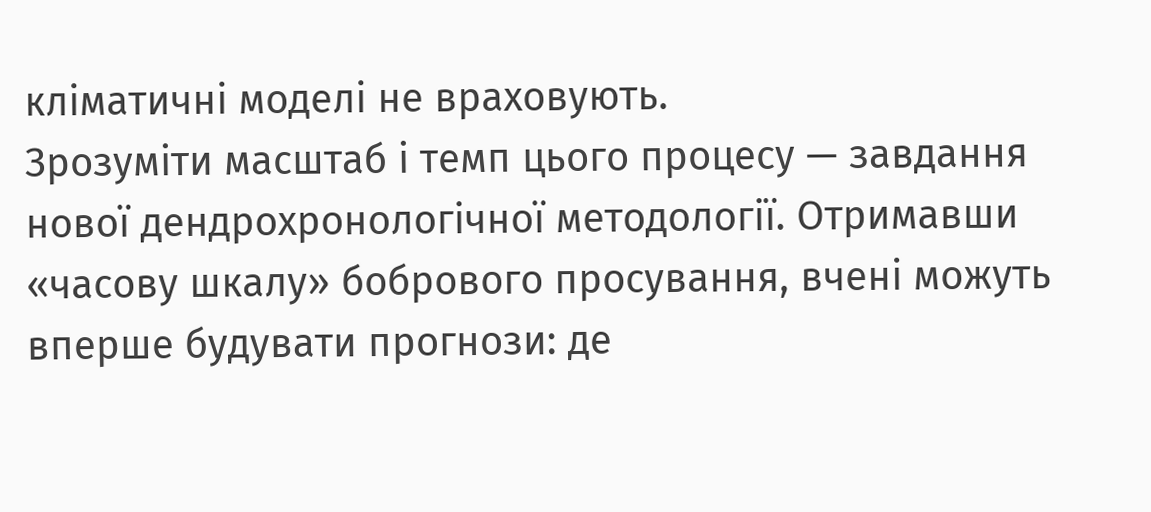кліматичні моделі не враховують.
Зрозуміти масштаб і темп цього процесу — завдання нової дендрохронологічної методології. Отримавши «часову шкалу» бобрового просування, вчені можуть вперше будувати прогнози: де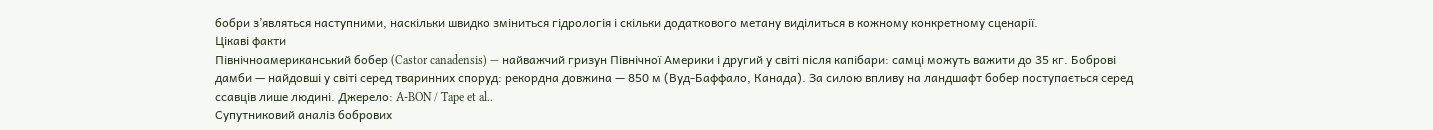бобри з’являться наступними, наскільки швидко зміниться гідрологія і скільки додаткового метану виділиться в кожному конкретному сценарії.
Цікаві факти
Північноамериканський бобер (Castor canadensis) — найважчий гризун Північної Америки і другий у світі після капібари: самці можуть важити до 35 кг. Боброві дамби — найдовші у світі серед тваринних споруд: рекордна довжина — 850 м (Вуд-Баффало, Канада). За силою впливу на ландшафт бобер поступається серед ссавців лише людині. Джерело: A-BON / Tape et al..
Супутниковий аналіз бобрових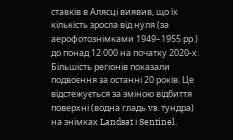ставків в Алясці виявив, що їх кількість зросла від нуля (за аерофотознімками 1949–1955 рр.) до понад 12 000 на початку 2020-х. Більшість регіонів показали подвоєння за останні 20 років. Це відстежується за зміною відбиття поверхні (водна гладь vs. тундра) на знімках Landsat і Sentinel.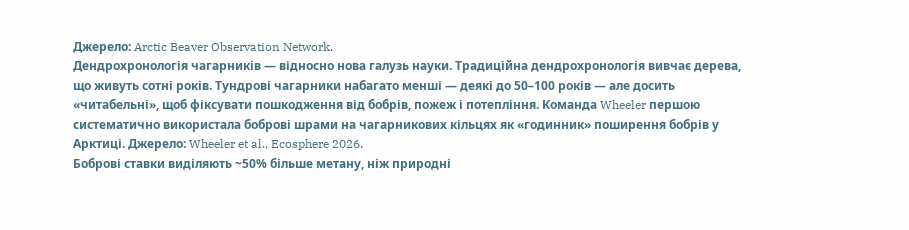Джерело: Arctic Beaver Observation Network.
Дендрохронологія чагарників — відносно нова галузь науки. Традиційна дендрохронологія вивчає дерева, що живуть сотні років. Тундрові чагарники набагато менші — деякі до 50–100 років — але досить «читабельні», щоб фіксувати пошкодження від бобрів, пожеж і потепління. Команда Wheeler першою систематично використала боброві шрами на чагарникових кільцях як «годинник» поширення бобрів у Арктиці. Джерело: Wheeler et al., Ecosphere 2026.
Боброві ставки виділяють ~50% більше метану, ніж природні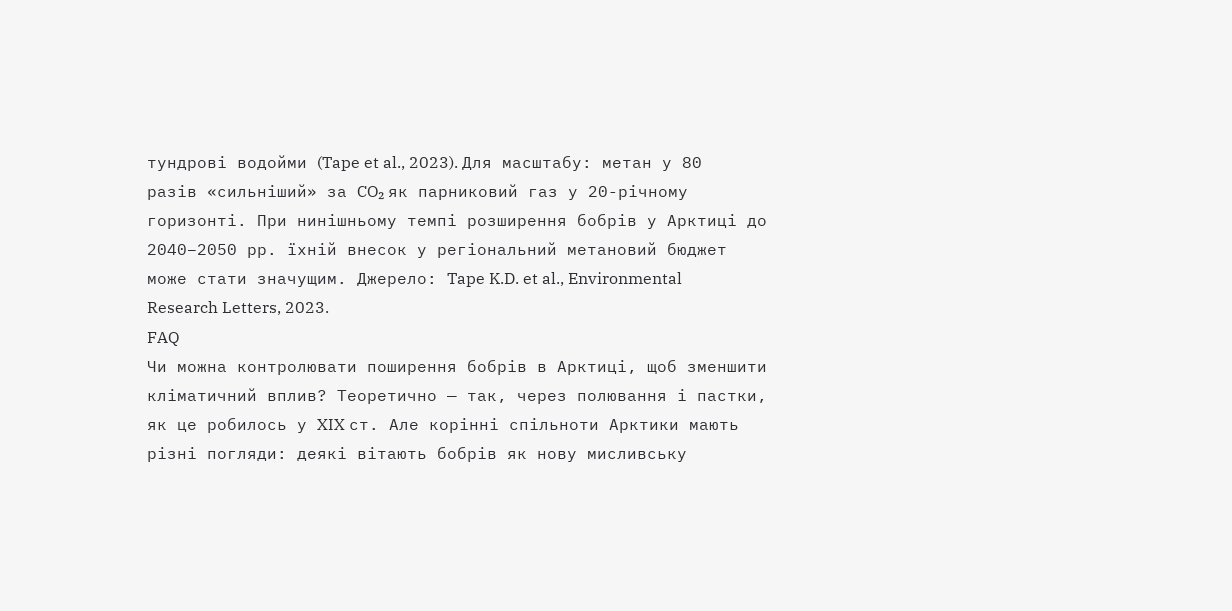тундрові водойми (Tape et al., 2023). Для масштабу: метан у 80 разів «сильніший» за CO₂ як парниковий газ у 20-річному горизонті. При нинішньому темпі розширення бобрів у Арктиці до 2040–2050 рр. їхній внесок у регіональний метановий бюджет може стати значущим. Джерело: Tape K.D. et al., Environmental Research Letters, 2023.
FAQ
Чи можна контролювати поширення бобрів в Арктиці, щоб зменшити кліматичний вплив? Теоретично — так, через полювання і пастки, як це робилось у XIX ст. Але корінні спільноти Арктики мають різні погляди: деякі вітають бобрів як нову мисливську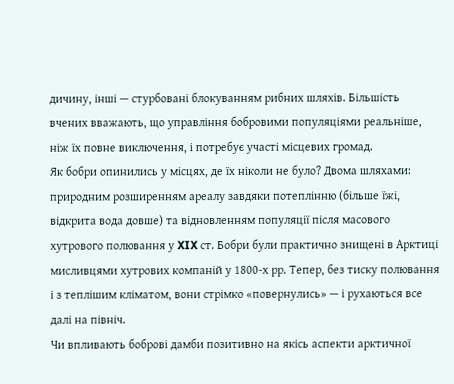дичину, інші — стурбовані блокуванням рибних шляхів. Більшість вчених вважають, що управління бобровими популяціями реальніше, ніж їх повне виключення, і потребує участі місцевих громад.
Як бобри опинились у місцях, де їх ніколи не було? Двома шляхами: природним розширенням ареалу завдяки потеплінню (більше їжі, відкрита вода довше) та відновленням популяції після масового хутрового полювання у XIX ст. Бобри були практично знищені в Арктиці мисливцями хутрових компаній у 1800-х рр. Тепер, без тиску полювання і з теплішим кліматом, вони стрімко «повернулись» — і рухаються все далі на північ.
Чи впливають боброві дамби позитивно на якісь аспекти арктичної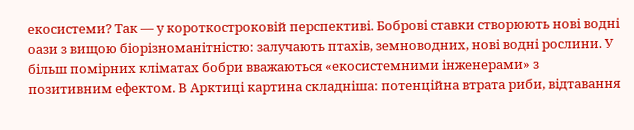екосистеми? Так — у короткостроковій перспективі. Боброві ставки створюють нові водні оази з вищою біорізноманітністю: залучають птахів, земноводних, нові водні рослини. У більш помірних кліматах бобри вважаються «екосистемними інженерами» з позитивним ефектом. В Арктиці картина складніша: потенційна втрата риби, відтавання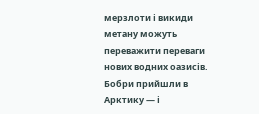мерзлоти і викиди метану можуть переважити переваги нових водних оазисів.
Бобри прийшли в Арктику — і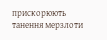прискорюють танення мерзлоти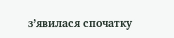з’явилася спочатку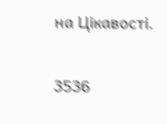на Цікавості.

3536